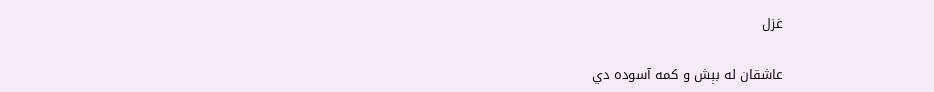غزل

عاشقان له بېش و کمه آسوده دي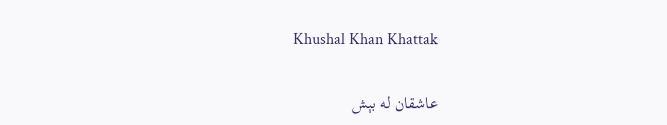Khushal Khan Khattak

عاشقان له بېش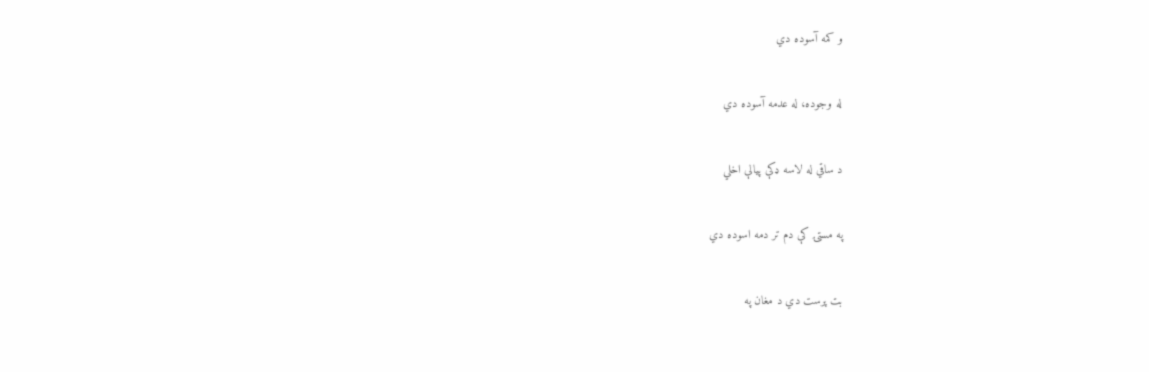و کمه آسوده دي

له وجوده، له عدمه آسوده دي

د ساقي له لاسه ډکې پيالې اخلي

په مستۍ کې دم تر دمه اسوده دي

بت پرست دي د مغان په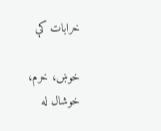خرابات کې

خوښ، خرم، خوشال له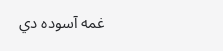غمه آسوده دي